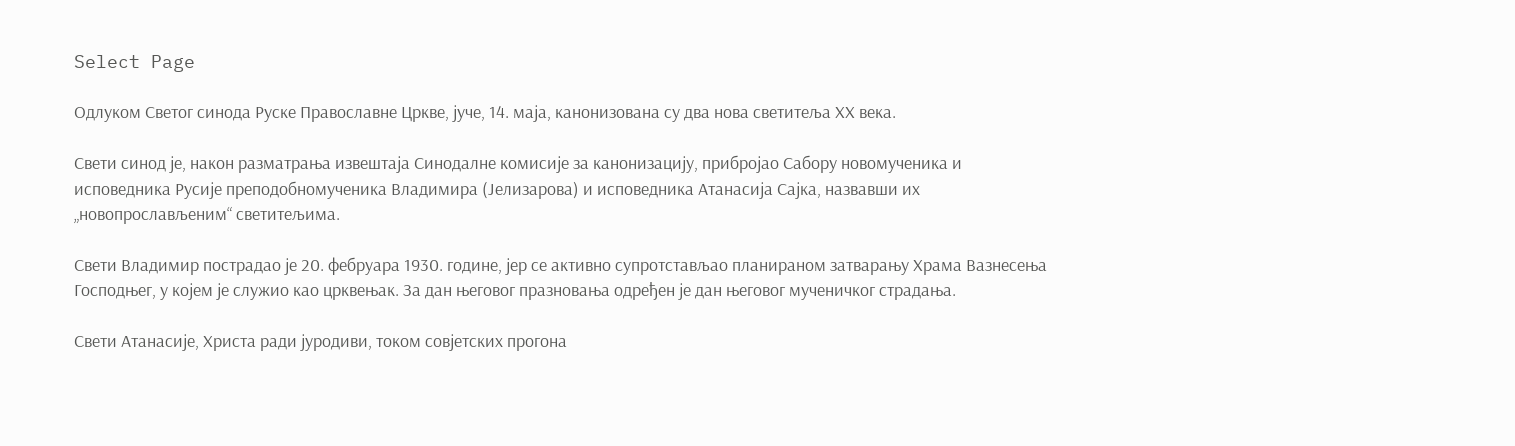Select Page

Одлуком Светог синода Руске Православне Цркве, јуче, 14. маја, канонизована су два нова светитеља ХХ века.

Свети синод је, након разматрања извештаја Синодалне комисије за канонизацију, прибројао Сабору новомученика и исповедника Русије преподобномученика Владимира (Јелизарова) и исповедника Атанасија Сајка, назвавши их „новопрослављеним“ светитељима.

Свети Владимир пострадао је 20. фебруара 1930. године, јер се активно супротстављао планираном затварању Храма Вазнесења Господњег, у којем је служио као црквењак. За дан његовог празновања одређен је дан његовог мученичког страдања.

Свети Атанасије, Христа ради јуродиви, током совјетских прогона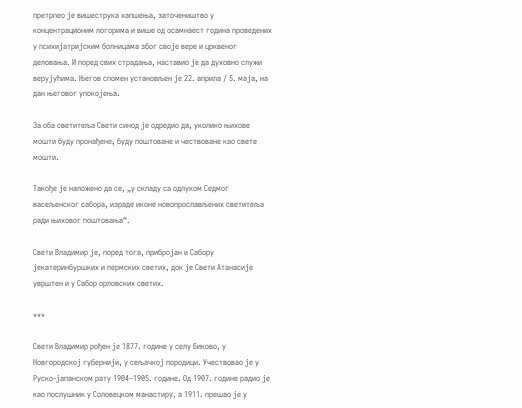претрпео је вишеструка хапшења, заточеништво у концентрационим логорима и више од осамнаест година проведених у психијатријским болницама због своје вере и црквеног деловања. И поред свих страдања, наставио је да духовно служи верујућима. Његов спомен установљен је 22. априла / 5. маја, на дан његовог упокојења.

За оба светитеља Свети синод је одредио да, уколико њихове мошти буду пронађене, буду поштоване и чествоване као свете мошти.

Такође је наложено да се, „у складу са одлуком Седмог васељенског сабора, израде иконе новопрослављених светитеља ради њиховог поштовања“.

Свети Владимир је, поред тога, прибројан и Сабору јекатеринбуршких и пермских светих, док је Свети Атанасије уврштен и у Сабор орловских светих.

***

Свети Владимир рођен је 1877. године у селу Биково, у Новгородској губернији, у сељачкој породици. Учествовао је у Руско-јапанском рату 1904–1905. године. Од 1907. године радио је као послушник у Соловецком манастиру, а 1911. прешао је у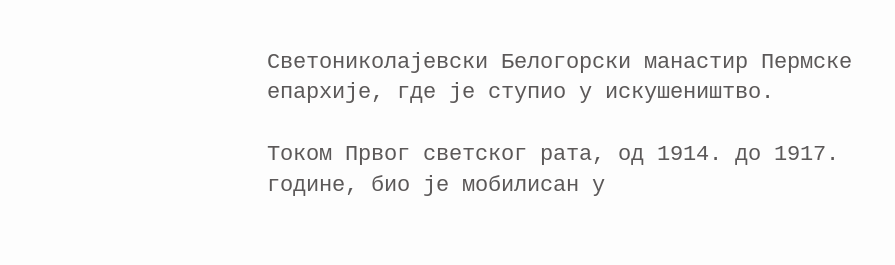Светониколајевски Белогорски манастир Пермске епархије, где је ступио у искушеништво.

Током Првог светског рата, од 1914. до 1917. године, био је мобилисан у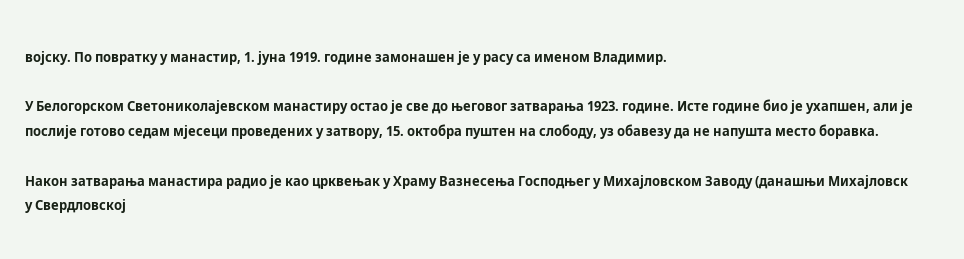војску. По повратку у манастир, 1. јуна 1919. године замонашен је у расу са именом Владимир.

У Белогорском Светониколајевском манастиру остао је све до његовог затварања 1923. године. Исте године био је ухапшен, али је послије готово седам мјесеци проведених у затвору, 15. октобра пуштен на слободу, уз обавезу да не напушта место боравка.

Након затварања манастира радио је као црквењак у Храму Вазнесења Господњег у Михајловском Заводу (данашњи Михајловск у Свердловској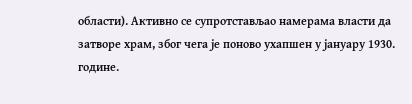области). Активно се супротстављао намерама власти да затворе храм, због чега је поново ухапшен у јануару 1930. године.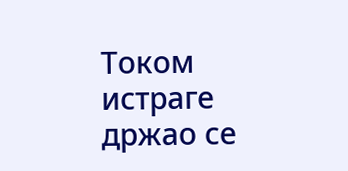Током истраге држао се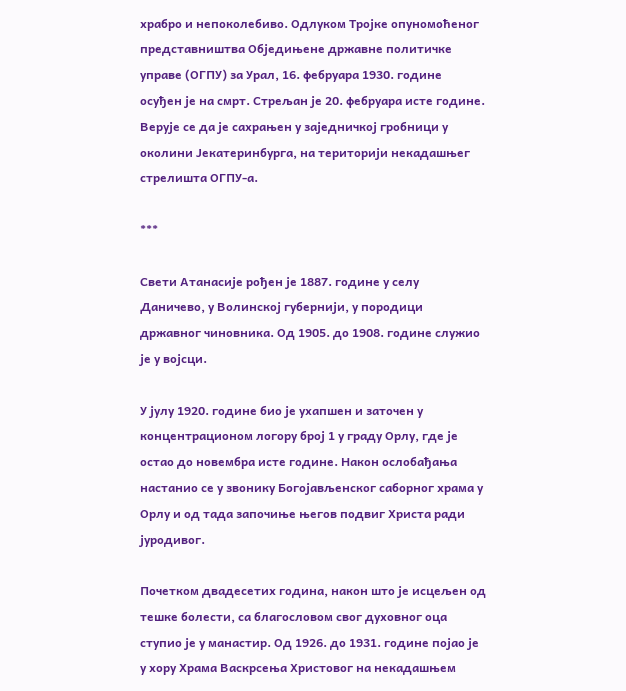храбро и непоколебиво. Одлуком Тројке опуномоћеног представништва Обједињене државне политичке управе (ОГПУ) за Урал, 16. фебруара 1930. године осуђен је на смрт. Стрељан је 20. фебруара исте године. Верује се да је сахрањен у заједничкој гробници у околини Јекатеринбурга, на територији некадашњег стрелишта ОГПУ-а.

***

Свети Атанасије рођен је 1887. године у селу Даничево, у Волинској губернији, у породици државног чиновника. Од 1905. до 1908. године служио је у војсци.

У јулу 1920. године био је ухапшен и заточен у концентрационом логору број 1 у граду Орлу, где је остао до новембра исте године. Након ослобађања настанио се у звонику Богојављенског саборног храма у Орлу и од тада започиње његов подвиг Христа ради јуродивог.

Почетком двадесетих година, након што је исцељен од тешке болести, са благословом свог духовног оца ступио је у манастир. Од 1926. до 1931. године појао је у хору Храма Васкрсења Христовог на некадашњем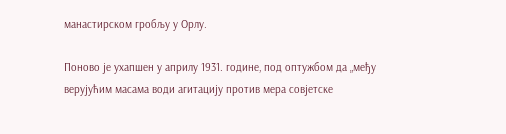манастирском гробљу у Орлу.

Поново је ухапшен у априлу 1931. године, под оптужбом да „међу верујућим масама води агитацију против мера совјетске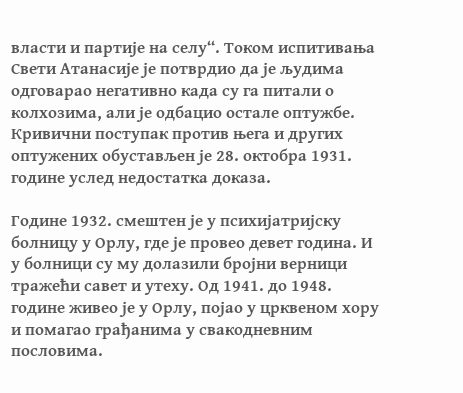власти и партије на селу“. Током испитивања Свети Атанасије је потврдио да је људима одговарао негативно када су га питали о колхозима, али је одбацио остале оптужбе. Кривични поступак против њега и других оптужених обустављен је 28. октобра 1931. године услед недостатка доказа.

Године 1932. смештен је у психијатријску болницу у Орлу, где је провео девет година. И у болници су му долазили бројни верници тражећи савет и утеху. Од 1941. до 1948. године живео је у Орлу, појао у црквеном хору и помагао грађанима у свакодневним пословима.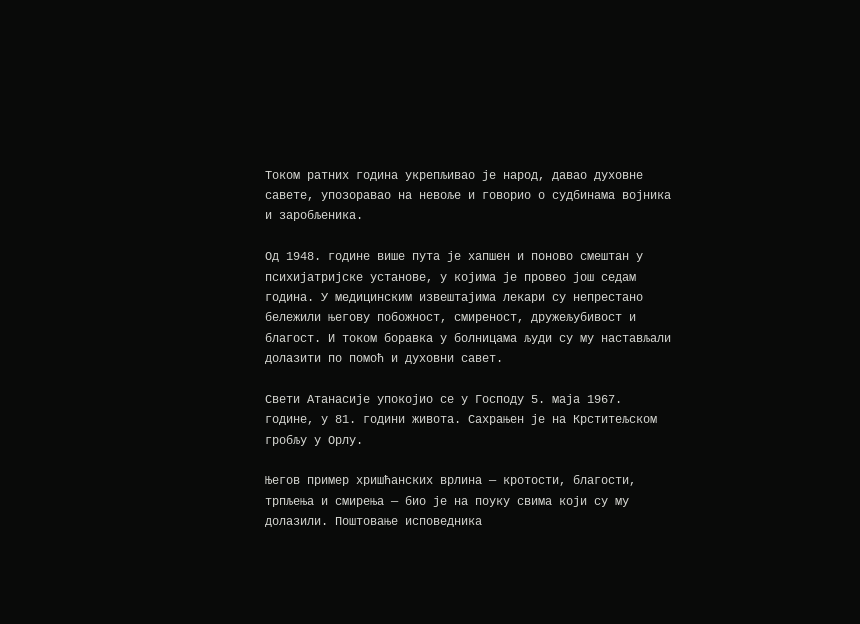Током ратних година укрепљивао је народ, давао духовне савете, упозоравао на невоље и говорио о судбинама војника и заробљеника.

Од 1948. године више пута је хапшен и поново смештан у психијатријске установе, у којима је провео још седам година. У медицинским извештајима лекари су непрестано бележили његову побожност, смиреност, дружељубивост и благост. И током боравка у болницама људи су му настављали долазити по помоћ и духовни савет.

Свети Атанасије упокојио се у Господу 5. маја 1967. године, у 81. години живота. Сахрањен је на Крститељском гробљу у Орлу.

Његов пример хришћанских врлина — кротости, благости, трпљења и смирења — био је на поуку свима који су му долазили. Поштовање исповедника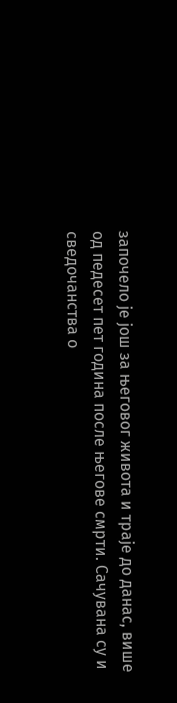започело је још за његовог живота и траје до данас, више од педесет пет година после његове смрти. Сачувана су и сведочанства о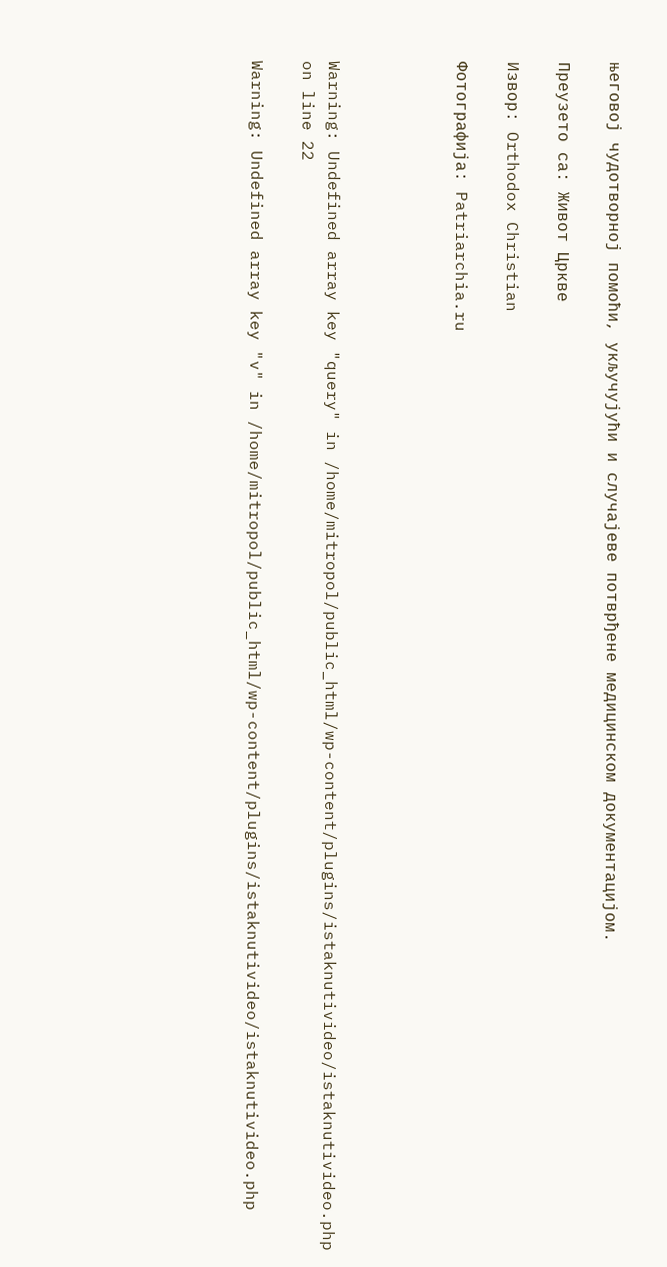његовој чудотворној помоћи, укључујући и случајеве потврђене медицинском документацијом.

Преузето са: Живот Цркве

Извор: Orthodox Christian

Фотографија: Patriarchia.ru




Warning: Undefined array key "query" in /home/mitropol/public_html/wp-content/plugins/istaknutivideo/istaknutivideo.php on line 22

Warning: Undefined array key "v" in /home/mitropol/public_html/wp-content/plugins/istaknutivideo/istaknutivideo.php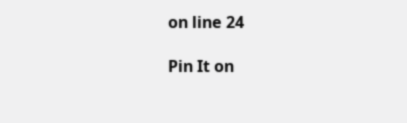on line 24

Pin It on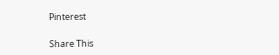Pinterest

Share This